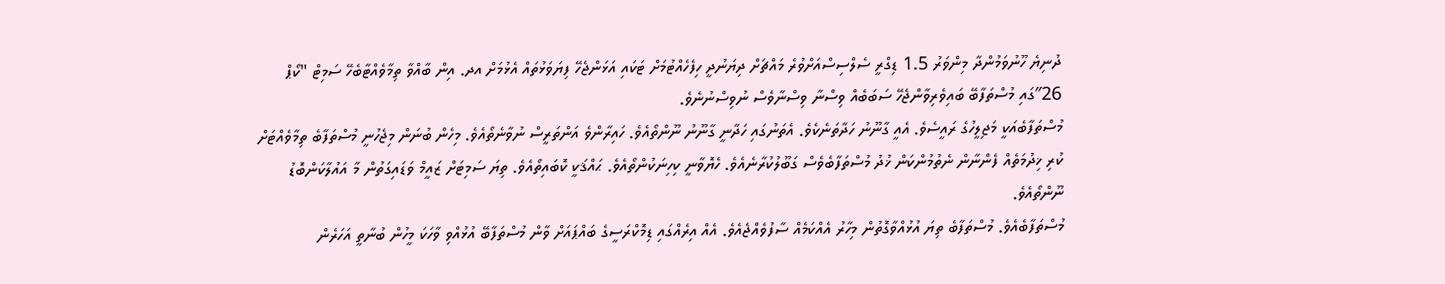ދުނިޔެ ހޫނުވަމުންދާ މިންވަރު 1.5 ޑިގްރީ ސެލްސިސްއަށްވުރެ މައްޗަށް ދިޔަނުދީ ހިފެހެއްޓުމަށް ޓަކައި އަޅަންޖެހޭ ފިޔަވަޅުތައް އެޅުމަށް އދ. އިން ބާއްވާ ތިމާވެއްޓާބެހޭ ސަމިޓް "ކޯޕް 26″ގައި މުސްތަފާބޭ ބައިވެރިވާންޖެހޭ ސަބަބެއް ވިސްނާ ވިސްނާވެސް ނުވިސްނުނެވެ.
މުސްތަފާބެއަކީ މަޖިލީހުގެ ރައީސެވެ. އެއީ ގާނޫނު ހަދާތަނެކެވެ. އެތަނުގައި ހަދާނީ ގާނޫނު ނޫންތޯއެވެ. ހައިރާންވެ އަންތަރީސް ނުވާނެތޯއެވެ. މިހެން ބުނަން މިޖެހުނީ މުސްތަފާބެ ތިމާވެއްޓަށް ކުރި ޚިދުމަތެއް ފެންނާން ނެތުމުންކަން ޚުދު މުސްތަފާބެވެސް ގަބޫލުކުރާނެއެވެ. ހެޔޮވާނީ ކިހިނަކުންތޯއެވެ. ޙައްޤަކީ ކޮބައިތޯއެވެ. ތިޔަ ސަމިޓަށް ޒައީމް ވަޑައިގަތުން މާ އައުލާކަންބޮޑު ނޫންތޯއެވެ.
މުސްތަފާބެއެވެ. މުސްތަފާބެ ތިޔަ އުޅުއްވާގޮތުން މިހާރު އެއްކަމެއް ސާފުވެއްޖެއެވެ. އެއް އިރެއްގައި ޑިމޮކްރަސީގެ ބައްޕައަށް ވާން މުސްތަފާބޭ އުޅުއްވި ވާހަކަ މީހުން ބުނާތީ އަހަރެން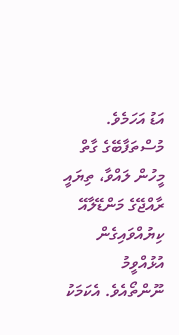އަޑު އަހަމެވެ. މުސްތަފާބޭގެ ގާތް މީހުން ލައްވާ، ތިޔައީ ރާއްޖޭގެ މަންޑޭލާއޭ ކިޔުއްވައިގެން އުޅުއްވީމު ނޫންތޯއެވެ. އެކަމަކު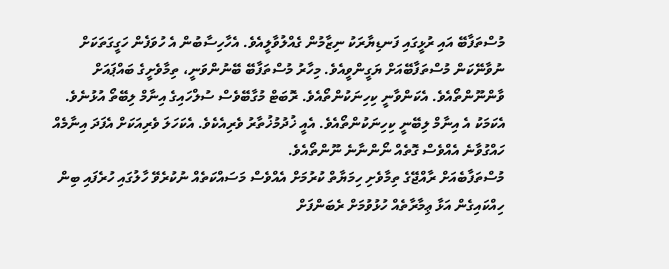މުސްތަފާބޭ އައި ރުޅީގައި ފަނޑިޔާރަކު ނިޒާމުން ގެއްލުވާލީއެވެ. އެހާހިސާބުން އެ ހުވަފެން ހަގީގަތަކަށް ނުވާނޭކަން މުސްތަފާބޭއަށް ޔަގީންވީއެވެ. މިހާރު މުސްތަފާބޭ ބޭނުންވަނީ، ތިމާވެށީގެ ބައްޕައަށް ވާންނޫންތޯއެވެ. އެކަންވާނީ ކިހިނަކުންތޯއެވެ. ރޮބަޓް މުގާބޭވެސް ސުލްހައިގެ އިނާމް ލިބޭތޯ އުޅުނެވެ. އެކަމަކު އެ އިނާމް ލިބޭނީ ކިހިނަކުންތޯއެވެ. އެއީ ޚުދުމުޚުތާރު ވެރިއެކެވެ. އެކަހަލަ ވެރިއަކަށް އެފަދަ އިނާމެއް ހައްގުވާނެ އެއްވެސް ގޮތެއް ނޯންނާނެ ނޫންތޯއެވެ.
މުސްތަފާބެއަށް ރާއްޖޭގެ ތިމާވެށި ހިމަޔާތް ކުރުމަށް އެއްވެސް މަސައްކަތެއް ނުކުރެވޭ ހާލުގައި ހުރެފައި ބިން ހިއްކައިގެން އަޅާ ޢިމާރާތެއް ހުޅުވުމަށް ރެބަންފަށް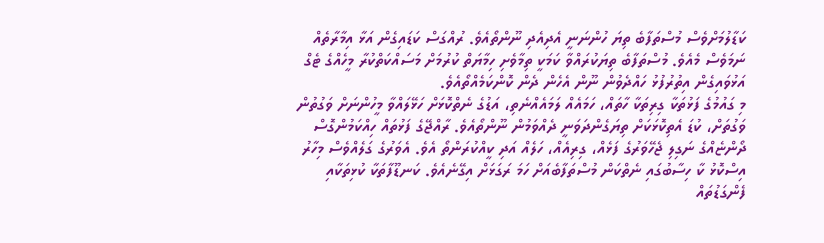ކަޑާލުމަށްވެސް މުސްތަފާބެ ތިޔަ ހުންނަނީ އެދިއެދި ނޫންތޯއެވެ. ރުއްގަސް ކަޑައިގެން އަޅާ އިމާރާތެއް ނަމަވެސް މެއެވެ. މުސްތަފާބެ ތިޔަކުރައްވާ ކަމަކީ ތިމާވެށި ހިމާޔަތް ކުރުމަށް މަސައްކަތްކުރާ މީހެއްގެ ޓެގް އަޅުވައިގެން އިތުރުފުޅު ހައްދެވުން ނޫން އެހެން ދެން ކޮންކަމެއްތޯއެވެ.
މި ގައުމުގެ ފަޅުތަކާ ގިރިތަކާ ހާތައް، ހަމައެއް ލަމައެއްނެތި، އަޑުގެ ނެތްކޮޅަށް ހަޅޭލައްވާ މީހުންނަށް ވަގުތުން ވަގުތަށް، ކުޑަ އެތިކޮޅަކަށް ތިޔަގެންދަވަނީ ދެއްވަމުން ނޫންތޯއެވެ. ރާއްޖޭގެ ފަޅުތައް ހިއްކަމުންގޮސް ދޯންޏެއްގެ ނަގިލި ޖެހޭވަރުގެ ފަޅެއް، ގިރިއެއް، ހަލެއް އަދި ކީއްކުރަންތޯ އެވެ. އެވަރުގެ ގަލެއްވެސް މިހާރު އިސްކޮޅު ކާ ހިސާބުގައި ނެތްކަން މުސްތަފާބެއަށް ހަމަ ރަގަޅަށް އިގޭނެއެވެ. ކަނޑޫފާތަކާ ކުޅިތަކާއި ފެންގަޑުތައް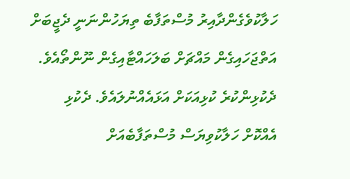ހަލާކުވެގެންދާއިރު މުސްތަފާބެ ތިޔަހުންނަނީ ދެޖީބަށް އަތްޖަހައިގެން މައްޗަށް ބަލަހައްޓާއިގެން ނޫންތޯއެވެ. ދެކުޅިންކުރެ ކުޅިއަކަށް އަޅައެއްނުލައެވެ. ދެކުޅި އެއްކޮށް ހަލާކުވިޔަސް މުސްތަފާބެއަށް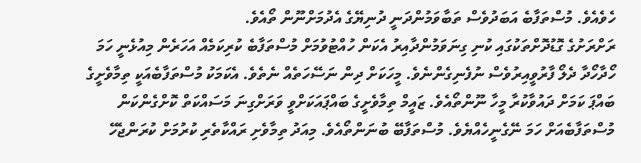ހެވެއެވެ. މުސްތަފާބެ އަބަދުވެސް ތަބާވަމުންދަނީ ދުނިޔޭގެ އެދުމަށްނޫން ތޯއެވެ.
ރަށްރަށުގެ ގޮޑުދޮށްތަކުގައި ކުނި ގިނަވަމުންދާއިރު އެކަން ހުއްޓުވުމަށް މުސްތަފާބެ ކުރިކަމެއް އަހަރެން މިއުޅެނީ ހަމަ ހޯދާހޯދާ ދެލޯ ފާރުވީއިރުވެސް ނުފެނިގެންނެވެ. މީހަކަށް ދިން ނަސޭހަތެއް ނެތެވެ. އެކަމަކު މުސްތަފާބެއަކީ ތިމާވެށީގެ ބައްޕަ ކަމަށް ދައުވާކުރާ މީހާ ނޫންތޯއެވެ. ޒައީމް ތިމާވެށީގެ ބައްޕައަކަށްވީ ވަރަށްގިނަ މަސައްކަތް ކޮށްގެންކަން މުސްތަފާބެއަށް ހަމަ ނޭގެނީހެއްޔެވެ. މުސްތަފާބޭ ބުނަންތޯއެވެ. މިއަދު ތިމާވެށި ރައްކާތެރި ކުރުމަށް ކުރަންޖެހޭ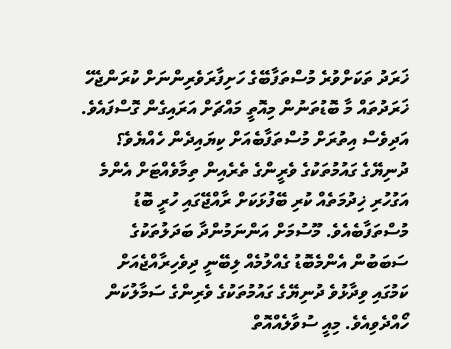ޚަރަދު ތަކަށްވުރެ މުސްތަފާބޭގެ ހަށިފާރަވެރިންނަށް ކުރަންޖެހޭ ޚަރަދުތައް މާ ބޮޑުތަނުން މިއޮތީ މައްޗަށް އަރައިގެން ގޮސްފައެވެ.
އަދިވެސް އިތުރަށް މުސްތަފާބެއަށް ކިޔައިދެން ހެއްޔެވެ؟ ދުނިޔޭގެ ގައުމުތަކުގެ ވެރީންގެ ތެރެއިން ތިމާވެއްޓަށް އެންމެ އަގުހުރި ޚިދުމަތެއް ކުރި ބޭފުޅަކަށް ރާއްޖޭގައި ހުރީ ބޮޑު މުސްތަފާބެއެވެ. މޫސުމަށް އަންނަމުންދާ ބަދަލުތަކުގެ ސަބަބުން އެންމެބޮޑު ގެއްލުމެއް ލިބޭނީ ދިވެހިރާއްޖެއަށް ކަމުގައި ވިދާޅުވެ ދުނިޔޭގެ ގައުމުތަކުގެ ވެރިންގެ ސަމާލުކަން ހޯއްދެވިއެވެ. މިއީ ސުވާލެއްއޮތް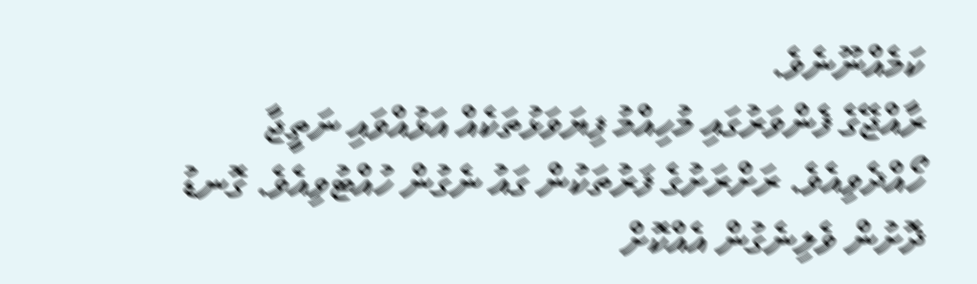ކަމެއްނޫނެވެ.
ރާއްޖޭގެ ފެންވަރުގައި މުހިއްމު ފިޔަވަޅުތަކެއް އަޅުއްވައި ނަތީޖާ ހޯއްދެވިއެވެ. ރަށްރަށުގެ ފަރުތަކުން ގައު ނެގުން ހުއްޓުވިއެވެ. ގޮނޑު ދޮށުން ވެލިނެގުން އެއްކޮށް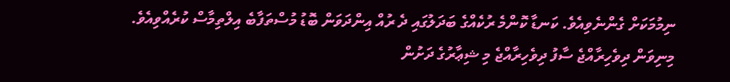ނިމުމަކަށް ގެންނެވިއެވެ. ކަނޑާ ކޮންމެ ރުކެއްގެ ބަދަލުގައި ދެ ރުއް އިންދަވަން ބޮޑު މުސްތަފާބެ އިލްތިމާސް ކުރެއްވިއެވެ. މިނިވަން ދިވެހިރާއްޖެ ސާފު ދިވެހިރާއްޖެ މި ޝިޢާރުގެ ދަށުން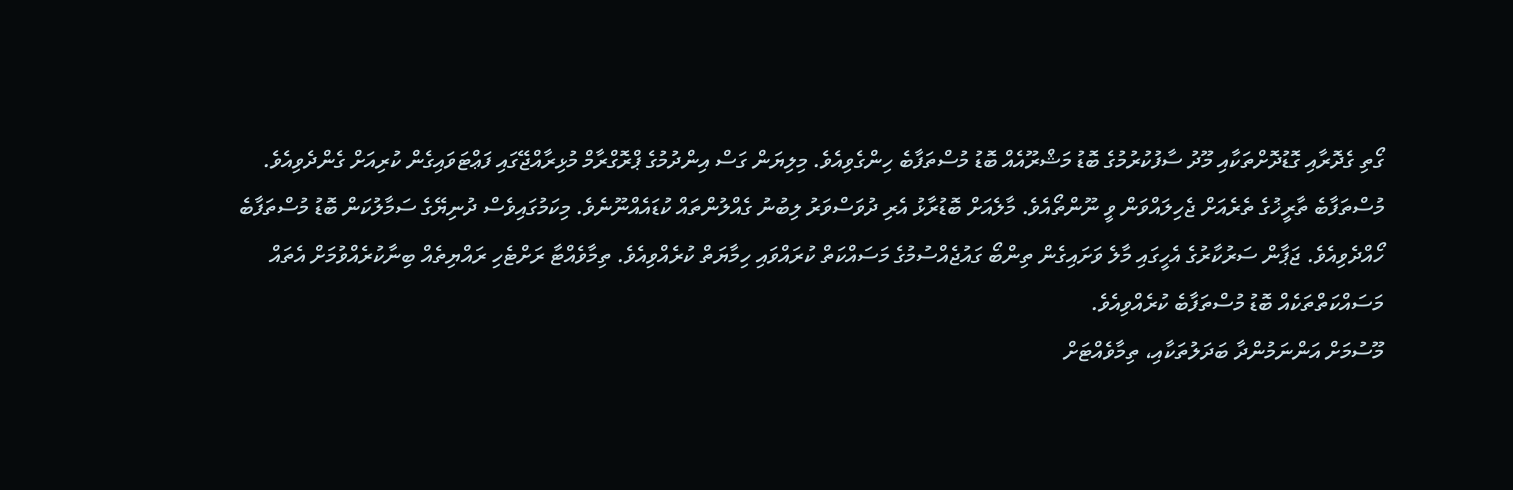ގޯތި ގެދޮރާއި ގޮޑުދޮށްތަކާއި މޫދު ސާފުކުރުމުގެ ބޮޑު މަޝްރޫއެއް ބޮޑު މުސްތަފާބެ ހިންގެވިއެވެ. މިލިޔަން ގަސް އިންދުމުގެ ޕްރޮގްރާމް މުޅިރާއްޖޭގައި ފަޢްޓަވައިގެން ކުރިއަށް ގެންދެވިއެވެ.
މުސްތަފާބެ ތާރީޚުގެ ތެރެއަށް ޖެހިލައްވަން ވީ ނޫންތޯއެވެ. މާލެއަށް ބޮޑުރާޅު އެރި ދުވަސްވަރު ލިބުނު ގެއްލުންތައް ކުޑައެއްނޫނެވެ. މިކަމުގައިވެސް ދުނިޔޭގެ ސަމާލުކަން ބޮޑު މުސްތަފާބެ ހޯއްދެވިއެވެ. ޖަޕާން ސަރުކާރުގެ އެހީގައި މާލެ ވަށައިގެން ތިންބޯ ގައުޖެއްސުމުގެ މަސައްކަތް ކުރައްވައި ހިމާޔަތް ކުރެއްވިއެވެ. ތިމާވެއްޓާ ރަށްޓެހި ރައްޔިތެއް ބިނާކުރެއްވުމަށް އެތައް މަސައްކަތްތަކެއް ބޮޑު މުސްތަފާބެ ކުރެއްވިއެވެ.
މޫސުމަށް އަންނަމުންދާ ބަދަލުތަކާއި، ތިމާވެއްޓަށް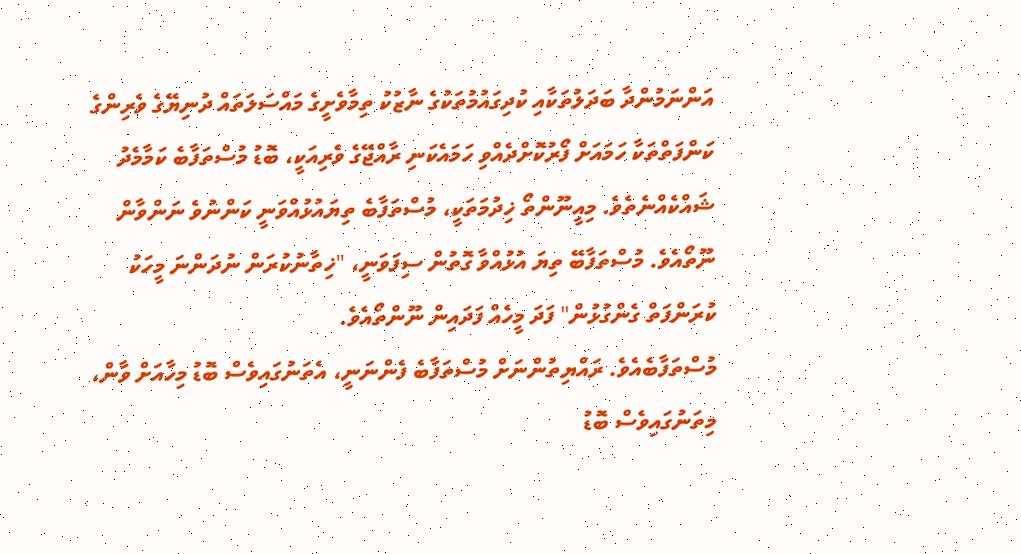އަންނަމުންދާ ބަދަލުތަކާއި ކުދިގައުމުތަކުގެ ނާޒުކު ތިމާވެށީގެ މައްސަލަތައް ދުނިޔޭގެ ވެރިންގެ ކަންފަތްތަކާ ހަމައަށް ފޯރުކޮށްދެއްވި ހަމައެކަނި ރާއްޖޭގެ ވެރިއަކީ، ބޮޑު މުސްތަފާބެ ކަމާމެދު ޝައްކެއްނެތެވެ. މިއީނޫންތޯ ޚިދުމަތަކީ، މުސްތަފާބެ ތިޔައުޅުއްވަނީ ކަންނުވެ ނަންވާން ނޫތޯއެވެ. މުސްތަފާބޭ ތިޔަ އުޅުއްވާ ގޮތުން ސިފަވަނީ، "ޚިތާނުކުރަން ނުދަންނަ މީހަކު ކުރަންފަތް ގެންގުޅުން" ފަދަ މީހެއް ފަދައިން ނޫންތޯއެވެ.
މުސްތަފާބެއެވެ. ރައްޔިތުންނަށް މުސްތަފާބެ ފެންނަނީ، އެތަނުގައިވެސް ބޮޑު މިހާއަށް ވާން، މިތަނުގައިވެސް ބޮޑު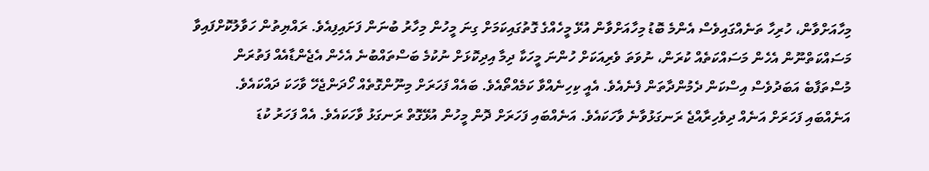މިހާއަށްވާން، ހުރިހާ ތަނެއްގައިވެސް އެންމެ ބޮޑު މިހާއަށްވާން އުޅޭ މީހެއްގެ ގޮތުގައިކަމަށް ގިނަ މީހުން މިހާރު ބުނަން ފަށައިފިއެވެ. ރައްޔިތުން ހަވާލުކޮށްފައިވާ މަސައްކަތްނޫން އެހެން މަސައްކަތެއް ކުރަން، ނުވަތަ ވެރިއަކަށް ހުންނަ މީހަކާ ދިމާ އިދިކޮޅަށް ނުކުމެ ބަސްތައްބުނެ އެހެން އެޖެންޑާއެއް ފަތުރަން މުސްތަފާބެ އަބަދުވެސް އިސްކަން ދެމުންދާތަން ފެނެއެވެ. އެއީ ކިހިނެއްވާ ކަމެއްތޯއެވެ. ބައެއް ފަހަރަށް މިނޫންގޮތެއް ހޯދަންޖެހޭ ވާހަކަ ދައްކައެވެ. އަނެއްބައި ފަހަރަށް އަނެއް ދިވެހިރާއްޖެ ރަނގަޅުވާނެ ވާހަކައެވެ. އަނެއްބައި ފަހަރަށް ދޮން މީހުން އުޅޭގޮތް ރަނގަޅު ވާހަކައެވެ. އެއް ފަހަރު ކުޑަ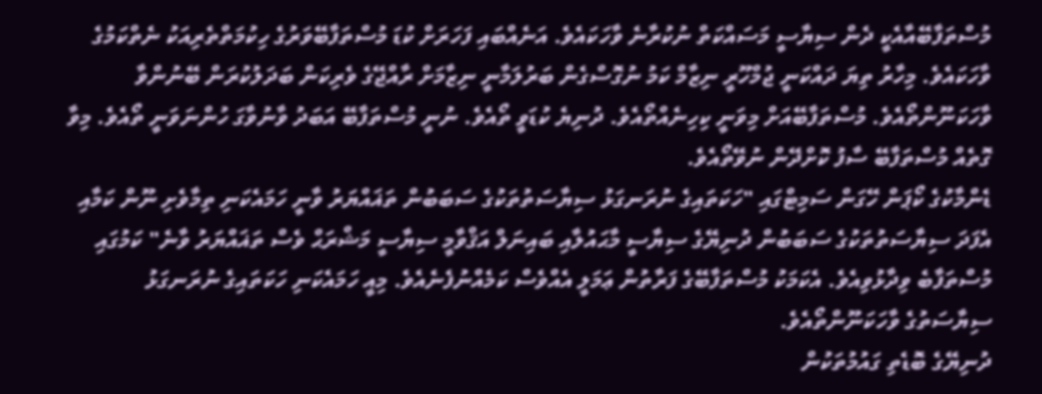މުސްތަފާބޭއާއެކީ ދެން ސިޔާސީ މަސައްކަތް ނުކުރާނެ ވާހަކައެވެ. އަނެއްބައި ފަހަރަށް ކުޑަ މުސްތަފާބޭވަރުގެ ހިކުމަތްތެރިއަކު ނެތްކަމުގެ ވާހަކައެވެ. މިހާރު ތިޔަ ދައްކަނީ ޖުމްހޫރީ ނިޒާމް ކަމު ނުގޮސްގެން ބަރުލަމާނީ ނިޒާމަށް ރާއްޖޭގެ ވެރިކަން ބަދަލުކުރަން ބޭނުންވާ ވާހަކަނޫންތޯއެވެ. މުސްތަފާބޭއަށް މިވަނީ ކިހިނެއްތޯއެވެ. ދުނިޔެ ކުޑަވީ ތޯއެވެ. ނުނީ މުސްތަފާބޭ އަބަދު ވާނުވާގަ ހުންނަވަނީ ތޯއެވެ. މިވާ ގޮތެއް މުސްތަފާބޭ ސާފު ކޮށްދޭން ނުވޭތޯއެވެ.
ޑެންމާކުގެ ކޯޕަން ހޭގަން ސަމިޓްގައި "ހަކަތައިގެ ނުރަނގަޅު ސިޔާސަތުތަކުގެ ސަބަބުން ތަޣައްޔަރު ވާނީ ހަމައެކަނި ތިމާވެށި ނޫން ކަމާއި އެފަދަ ސިޔާސަތުތަކުގެ ސަބަބުން ދުނިޔޭގެ ސިޔާސީ މާޙައުލާއި ބައިނަލް އަޤްވާމީ ސިޔާސީ މަޝްރަޙް ވެސް ތަޣައްޔަރު ވާނެ" ކަމުގައި މުސްތަފާބެ ވިދާޅުވިއެވެ. އެކަމަކު މުސްތަފާބޭގެ ފަރާތުން ޢަމަލީ އެއްވެސް ކަމެއްނުފެނެއެވެ. މިއީ ހަމައެކަނި ހަކަތައިގެ ނުރަނގަޅު ސިޔާސަތުގެ ވާހަކަނޫންތޯއެވެ.
ދުނިޔޭގެ ބޮޑެތި ގައުމުތަކުން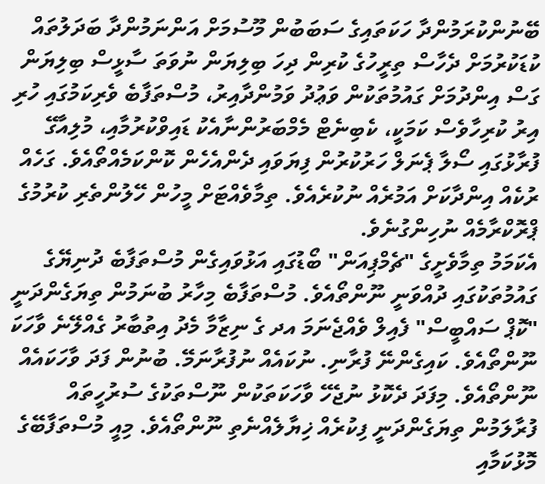ބޭނުންކުރަމުންދާ ހަކަތައިގެ ސަބަބުން މޫސުމަށް އަންނަމުންދާ ބަދަލުތައް ކުޑަކުރުމަށް ދެހާސް ތިރީހުގެ ކުރިން ދިހަ ބިލިޔަން ނުވަތަ ސާޅީސް ބިލިޔަން ގަސް އިންދުމަށް ގައުމުތަކުން ވަޢުދު ވަމުންދާއިރު، މުސްތަފާބެ ވެރިކަމުގައި ހުރި އިރު ކުރިހާވެސް ކަމަކީ، ކެބިނެޓް މެމްބަރުންނާއެކު ޑައިވްކުރުމާއި، މުލިއާގޭ ފުރާޅުގައި ސޯލާ ޕެނަލް ހަރުކުރުން ފިޔަވައި ދެންއެހެން ކޮންކަމެއްތޯއެވެ. ގަހެއް ރުކެއް އިންދާކަށް އަމުރެއް ނުކުރެއެވެ. ތިމާވެއްޓަށް މީހުން ހޭލުންތެރި ކުރުމުގެ ޕްރޮކްރާމެއް ނުހިންގުނެވެ.
އެކަމަމު ތިމާވެށީގެ "ޗެމްޕިއަން" ބޯޑުގައި އަޅުވައިގެން މުސްތަފާބެ ދުނިޔޭގެ ގައުމުތަކުގައި ދުއްވަނީ ނޫންތޯއެވެ. މުސްތަފާބެ މިހާރު ބުނަމުން ތިޔަގެންދަނީ "ކޮޕް ސައްބީސް" ފެއިލް ވެއްޖެނަމަ އދ ގެ ނިޒާމާ މެދު އިތުބާރު ގެއްލޭނެ ވާހަކަ ނޫންތޯއެވެ. ކައިގެންނޭ ފުރާނި. ނުކައެއް ނުފުރާނަމޭ. ބުނުން ފަދަ ވާހަކައެއް ނޫންތޯއެވެ. މިފަދަ ދެކޮޅު ނުޖެހޭ ވާހަކަތަކުން ނޫސްތަކުގެ ސުރުހީތައް ފުރާލަމުން ތިޔަގެންދަނީ ފިކުރެއް ޚިޔާލެއްނެތި ނޫންތޯއެވެ. މިއީ މުސްތަފާބޭގެ މޮޅުކަމާއި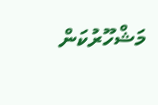މަޝްހޫރުކަން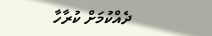ދެއްކުމަށް ކުރާހާ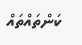ކަންތައްތައް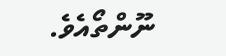ނޫންތޯއެވެ.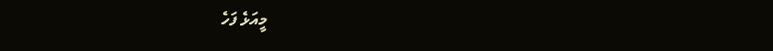މީއަޅެ ފަހެ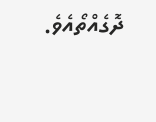ދޮގެއްތޯއެވެ.